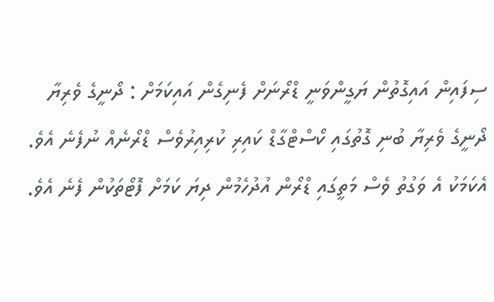ސިފައިން އައިގޮތުން ޔަގީންވަނީ ޑްރޯނަށް ފެނިގެން އައިކަމަށް : ދޯނީގެ ވެރިޔާ
ދޯނީގެ ވެރިޔާ ބުނި ގޮތުގައި ކޯސްޓްގާޑް ކައިރި ކުރިއިރުވެސް ޑްރޯނެއް ނުފެނެ އެވެ. އެކަމަކު އެ ވަގުތު ވެސް މަތީގައި ޑްރޯން އުދުހެމުން ދިޔަ ކަމަށް ފޮޓޯތަކުން ފެނެ އެވެ.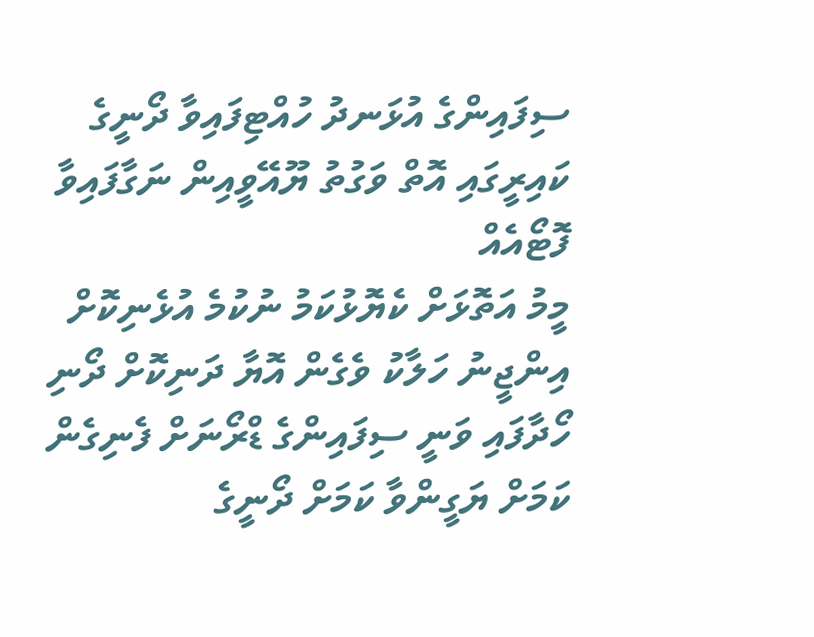ސިފައިންގެ އުޅަނދު ހުއްޓިފައިވާ ދޯނީގެ ކައިރީގައި އޮތް ވަގުތު ޔޫއޭވީއިން ނަގާފައިވާ ފޮޓޯއެއް
މީމު އަތޮޅަށް ކެޔޮޅުކަމު ނުކުމެ އުޅެނިކޮށް އިންޖީނު ހަލާކު ވެގެން އޮޔާ ދަނިކޮށް ދޯނި ހޯދާފައި ވަނީ ސިފައިންގެ ޑްރޯނަށް ފެނިގެން ކަމަށް ޔަގީންވާ ކަމަށް ދޯނީގެ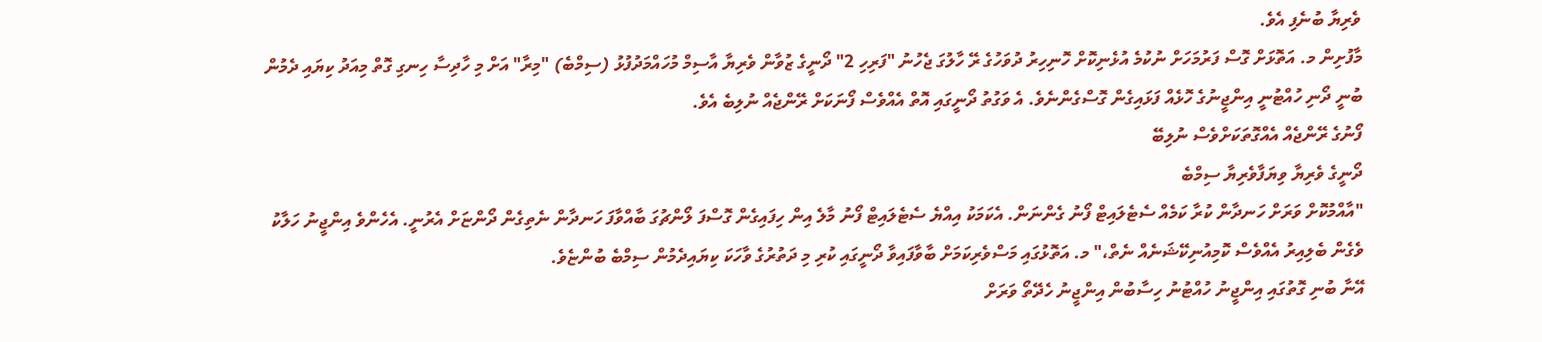ވެރިޔާ ބުނެފި އެވެ.
މާފުށިން މ. އަތޮޅަށް ގޮސް ފަރުމަހަށް ނުކުމެ އުޅެނިކޮށް ހޮނިހިރު ދުވަހުގެ ރޭ ހާލުގަ ޖެހުނު "ފަރިހި 2" ދޯނީގެ ޒުވާން ވެރިޔާ އާސިމް މުހައްމަދުފުޅު (ސިމްބެ) "މިރާ" އަށް މި ހާދިސާ ހިނގި ގޮތް މިއަދު ކިޔައި ދެމުން ބުނީ ދޯނި ހުއްޓުނީ އިންޖީނުގެ ހޮޅެއް ފަޅައިގެން ގޮސްގެންނެވެ. އެ ވަގުތު ދޯނީގައި އޮތް އެއްވެސް ފޯނަކަށް ރޭންޖެއް ނުލިބެ އެވެ.
ފޯނުގެ ރޭންޖެއް އެއްގޮތަކަށްވެސް ނުލިބޭ
ދޯނީގެ ވެރިޔާ ވިޔަފާވެރިޔާ ސިމްބެ
"އާއްމުކޮށް ވަރަށް ހަނދާން ކުރާ ކަމެއް ސެޓެލައިޓް ފޯނު ގެންނަން. އެކަމަކު އިއްޔެ ސެޓެލައިޓް ފޯނު މާލެ އިން ހިފައިގެން ގޮސްފަ ލޯންޗުގަ ބާއްވާފަ ހަނދާން ނެތިގެން ދޯންޏަށް އެރުނީ. އެހެންވެ އިންޖީނު ހަލާކު ވެގެން ބެލިއިރު އެއްވެސް ކޮމިއުނިކޭޝަނެއް ނެތް،" މ. އަތޮޅުގައި މަސްވެރިކަމަށް ބާވާފައިވާ ދޯނީގައި ކުރި މި ދަތުރުގެ ވާހަކަ ކިޔައިދެމުން ސިމްބެ ބުންޏެވެ.
އޭނާ ބުނި ގޮތުގައި އިންޖީނު ހުއްޓުނު ހިސާބުން އިންޖީނު ހެދޭތޯ ވަރަށް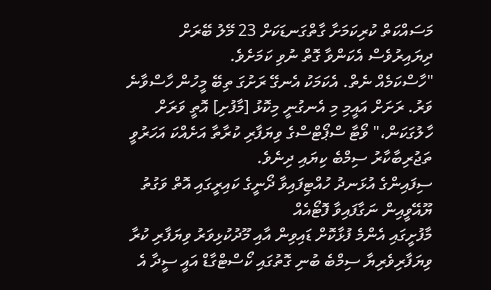މަސައްކަތް ކުރިކަމަށާ ގާތްގަނޑަކަށް 23 މޭލު ބޭރަށް ދިޔައިރުވެސް އެކަންވާ ގޮތް ނުވި ކަމަށެވެ.
"ހާސްކަމެއް ނެތް. އެކަމަކު އެނގޭ ރަށުގަ ތިބޭ މީހުން ހާސްވާނެ ވަރު. ރަށަށް އައީމި މި އެނގުނީ މިކޮޅު [މާފުށި] އޮތީ ވަރަށް ހާލުގަކަން،" ވޯޓާ ސްޕޯޓްސްގެ ވިޔަފާރި ކުރާތާ އަށެއްކަ އަހަރުވީ ތަޖުރިބާކާރު ސިމްބެ ކިޔައި ދިނެވެ.
ސިފައިންގެ އުޅަނދު ހުއްޓިފައިވާ ދޯނީގެ ކައިރީގައި އޮތް ވަގުތު ޔޫއޭވީއިން ނަގާފައިވާ ފޮޓޯއެއް
މާފުށީގައި އެންމެ ފުޅާކޮށް ޑައިވިން އާއި މޫދުކުޅިވަރު ވިޔަފާރި ކުރާ ވިޔަފާރިވެރިޔާ ސިމްބެ ބުނި ގޮތުގައި ކޯސްޓްގާޑް އައީ ސީދާ އެ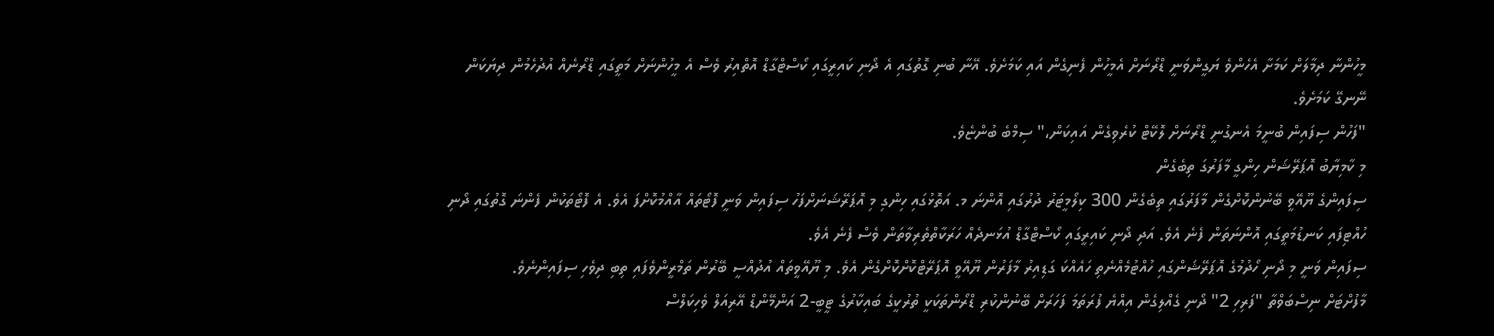މީހުންނާ ދިމާލަށް ކަމަށާ އެހެންވެ ޔަގީންވަނީ ޑްރޯނަށް އެމީހުން ފެނިގެން އައި ކަމަށެވެ. އޭނާ ބުނި ގޮތުގައި އެ ދޯނި ކައިރީގައި ކޯސްޓްގާޑް އޮތްއިރު ވެސް އެ މީހުންނަށް މަތީގައި ޑްރޯނެއް އުދުހެމުން ދިޔަކަން ނޭނގޭ ކަމަށެވެ.
"ފަހުން ސިފައިން ބުނީމަ އެނގުނީ ޑްރޯނަށް ލޮކޭޓް ކުރެވިގެން އައިކަން،" ސިމްބެ ބުންޏެވެ.
މި ކާމިޔާބު އޮޕަރޭޝަން ހިންގީ މާފަރުގަ ތިބެގެން
ސިފައިންގެ ޔޫއޭވީ ބޭނުންކޮށްގެން މާފަރުގައި ތިބެގެން 300 ކިލޯމީޓަރު ދުރުގައި އޮންނަ މ. އަތޮޅުގައި ހިންގި މި އޮޕަރޭޝަނަށްފަހު ސިފައިން ވަނީ ފޮޓޯތައް އާއްމުކޮށްފަ އެވެ. އެ ފޮޓޯތަކުން ފެންނަ ގޮތުގައި ދޯނި ހުއްޓިފައި ކަނޑުމަތީގައި އޮންނަތަން ފެނެ އެވެ. އަދި ދޯނި ކައިރީގައި ކޯސްޓްގާޑް އުޅަނދެއް ހަރަކާތްތެރިވާތަން ވެސް ފެނެ އެވެ.
ސިފައިން ވަނީ މި ދޯނި ހޯދުމުގެ އޮޕަރޭޝަންގައި ހުއްޓުމެއްނެތި ހައެއްކަ ގަޑިއިރު މާފަރުން ޔޫއޭވީ އޮޕަރޭޓްކޮށްކޮށްގެން އެވެ. މި ޔޫއޭވީތައް އުދުއްސީ ބޭރުން ތަމްރީންވެފައި ތިބި ދިވެހި ސިފައިންނެވެ.
މާފުށްޓަށް ނިސްބަވްތާ "ފަރިހި 2" ދޯނި ގެއްލިގެން އިއްޔެ ފުރަތަމަ ފަހަރަށް ބޭނުންކުރި ޑްރޯންތަކަކީ ތުރުކީގެ ބައިކާރުގެ ޓީބީ-2 އަންމޭންޑް އޭރިއަލް ވެހިކަލްސް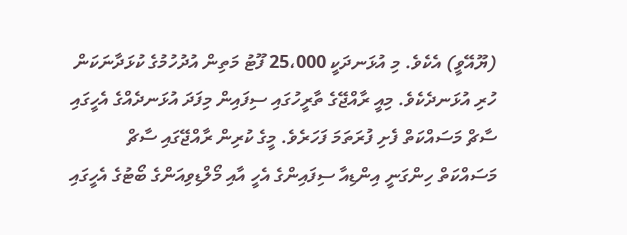(ޔޫއޭވީ) އެކެވެ. މި އުޅަނދަކީ 25،000 ފޫޓު މަތިން އުދުހުމުގެ ކުޅަދާނަކަން ހުރި އުޅަނދެކެވެ. މިއީ ރާއްޖޭގެ ތާރީހުގައި ސިފައިން މިފަދަ އުޅަނދެއްގެ އެހީގައި ސާޗް މަސައްކަތް ފެށި ފުރަތަމަ ފަހަރެވެ. މީގެ ކުރިން ރާއްޖޭގައި ސާޗް މަސައްކަތް ހިންގަނީ އިންޑިއާ ސިފައިންގެ އެހީ އާއި މޯލްޑިވިއަންގެ ބޯޓުގެ އެހީގައި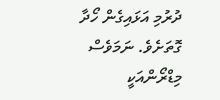ދުރުމި އަޅައިގެން ހޯދާ ގޮތަށެވެ. ނަމަވެސް މިޑްރޯންއަކީ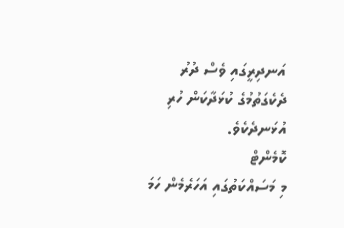އަނދިރީގައި ވެސް ދުރު ދެކެގަތުމުގެ ކުޅަދާކަން ހުރި އުޅަނދެކެވެ.
ކޮމެންޓް
މި މަސައްކަތުގައި އަހަރެމެން ހަމަ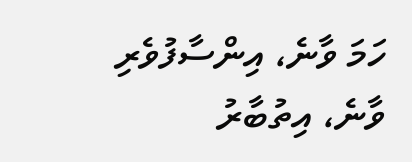ހަމަ ވާނެ، އިންސާފުވެރި ވާނެ، އިތުބާރު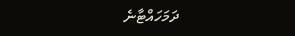ދަމަހައްޓާނެ